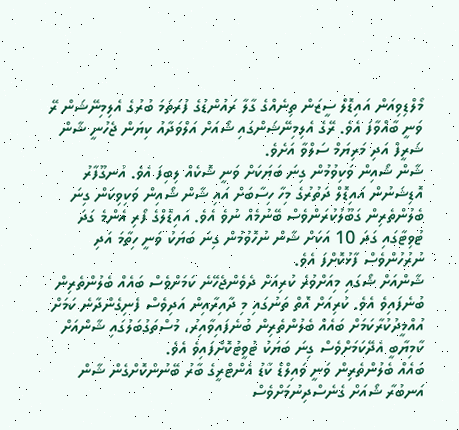މޯލްޑިވިއަން އައިޑޮލް ސީޒަން ތިނެއްގެ ގާލާ ރައުންޑުގެ ފުރަތަމަ ބުރުގެ އެލިމިނޭޝަން ރޭ ވަނީ ބާއްވާފަ އެވެ. ރޭގެ އެލިމިނޭޝަންގައި ޝޯއަށް އަލްވަދާއު ކިޔަން ޖެހުނީ ޝާން ޝަރީފް އަދި މަރިޔަމް ސަލްވާ އަށެވެ.
ޝާން ޝޯއިން ވަކިވުމުން ގިނަ ބަޔަކަށް ވަނީ ޝޮކެއް ލިބިފަ އެވެ. އުނގޫފާރު އޮޑިޝަނުން އައިޑޮލް ދަތުރުގެ މިހާ ހިސާބަށް އައި ޝާން ޝޯއިން ވަކިވިކަން ގިނަ ބެލުންތެރިން ގަބޫލުކުރަންވެސް ބޭނުމެއް ނުވެ އެވެ. އައިޑޮލްގެ ފޯރި އެންމެ ގަދަ ޓުވިޓާގައި ގަދަ 10 އަކަށް ޝާން ނުހޮވުމުން ގިނަ ބަޔަކު ވަނީ ހިތާމަ އަދި ނުރުހުންވެސް ފާޅުކޮށްފަ އެވެ.
ޝާންއަށް ޝޯގައި މިއަށްވުރެ ކުރިއަށް ދެވެންޖެހޭނެ ކަމަށްވެސް ބައެއް ބެލުންތެރިން ބުނެފައިވެ އެވެ. ކުރިއަށް އޮތް ތަނުގައި މި ދާއިރާއިން އަދިވެސް ފެނިގެންދާނެ ކަމަށް އުއްމީދުކުރާކަމަށް ބައެއް ބެލުންތެރިން ބުނެފައިވާއިރު، މުސްތަގުބަލުގައި ޝާންއަށް ކާމިޔާބީ އެދޭކަމަށްވެސް ގިނަ ބަޔަކު ޓުވީޓުކޮށްފައިވެ އެވެ.
ބައެއް ބެލުންތެރިން ވަނީ ވައިލްޑް ކާޑު އެންޓްރީގެ ބާރު ބޭނުންކޮށްގެން ޝާން އަނބުރާ ޝޯއަށް ގެނެސްދިނުމަށްވެސް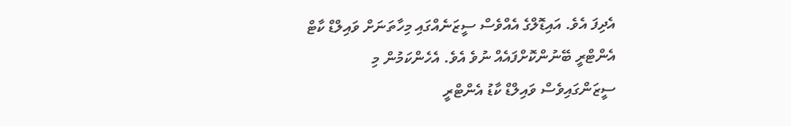އެދިފަ އެވެ. އައިޑޮލްގެ އެއްވެސް ސީޒަނެއްގައި މިހާތަނަށް ވައިލްޑް ކާޓް އެންޓްރީ ބޭނުންކޮށްފައެއް ނުވެ އެވެ. އެހެންކަމުން މި ސީޒަންގައިވެސް ވައިލްޑް ކާޑު އެންޓްރީ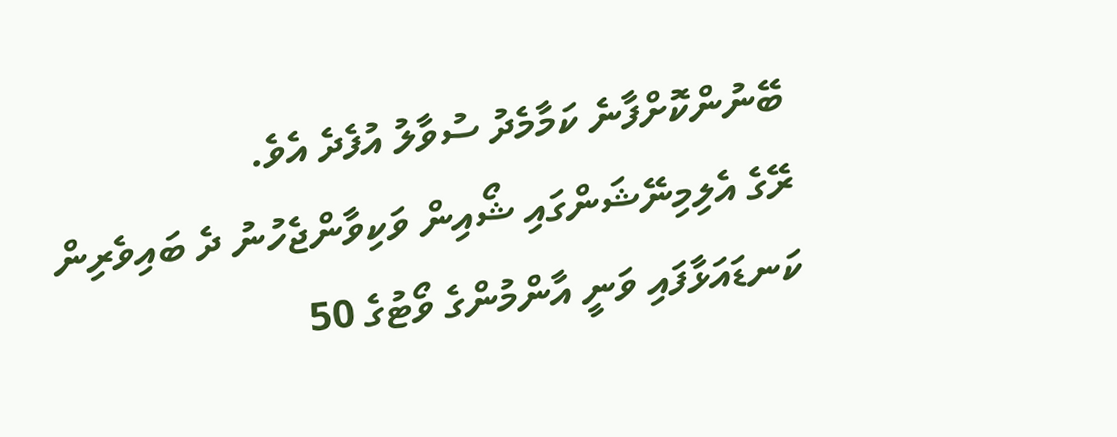ބޭނުންކޮށްފާނެ ކަމާމެދު ސުވާލު އުފެދެ އެވެ.
ރޭގެ އެލިމިނޭޝަންގައި ޝޯއިން ވަކިވާންޖެހުނު ދެ ބައިވެރިން ކަނޑައަޅާފައި ވަނީ އާންމުންގެ ވޯޓުގެ 50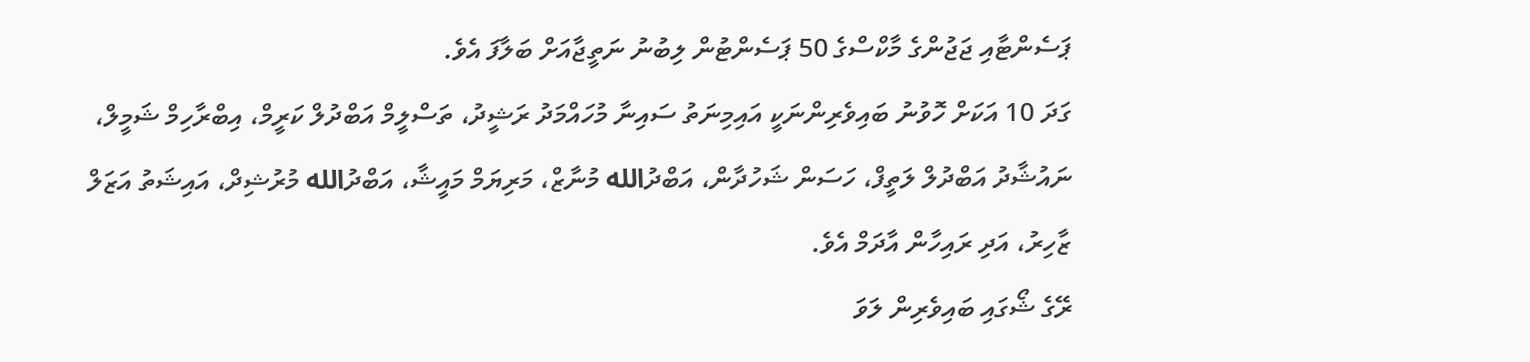ޕަސެންޓާއި ޖަޖުންގެ މާކްސްގެ 50 ޕަސެންޓުން ލިބުނު ނަތީޖާއަށް ބަލާފަ އެވެ.
ގަދަ 10 އަކަށް ހޮވުނު ބައިވެރިންނަކީ އައިމިނަތު ސައިނާ މުހައްމަދު ރަޝީދު، ތަސްލީމް އަބްދުލް ކަރީމް، އިބްރާހިމް ޝަމީލް، ނައުޝާދު އަބްދުލް ލަތީފް، ހަސަން ޝަހުދާން، އަބްދުالله މުނާޒް، މަރިޔަމް މައީޝާ، އަބްދުالله މުރުޝިދް، އައިޝަތު އަޒަލް ޒާހިރު، އަދި ރައިހާން އާދަމް އެވެ.
ރޭގެ ޝޯގައި ބައިވެރިން ލަވަ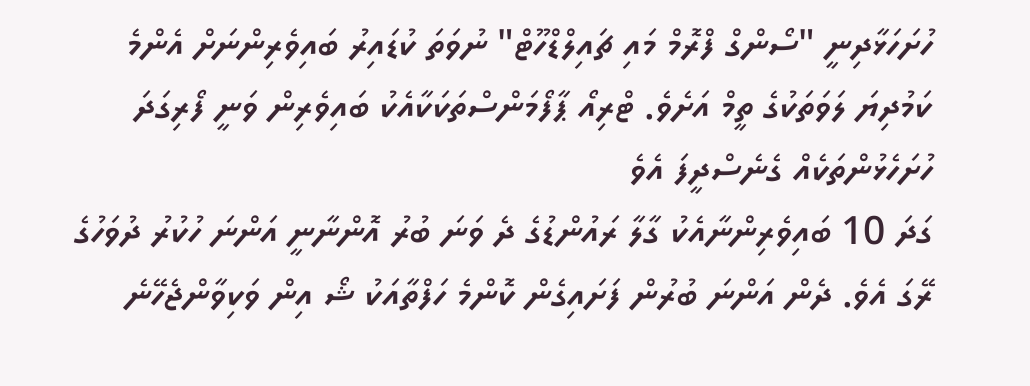ހުށަހަޅާދިނީ "ސޯންގް ފްރޮމް މައި ޗައިލްޑްހޫޓް" ނުވަތަ ކުޑައިރު ބައިވެރިންނަށް އެންމެ ކަމުދިޔަ ލަވަތަކުގެ ތީމް އަށެވެ. ޓްރިއޯ ޕާފޯމަންސްތަކަކާއެކު ބައިވެރިން ވަނީ ފޯރިގަދަ ހުށަހެޅުންތަކެއް ގެނެސްދީފަ އެވެ
ގަދަ 10 ބައިވެރިންނާއެކު ގާލާ ރައުންޑުގެ ދެ ވަނަ ބުރު އޮންނާނީ އަންނަ ހުކުރު ދުވަހުގެ ރޭގަ އެވެ. ދެން އަންނަ ބުރުން ފަށައިގެން ކޮންމެ ހަފްތާއަކު ޝޯ އިން ވަކިވާންޖެހޭނެ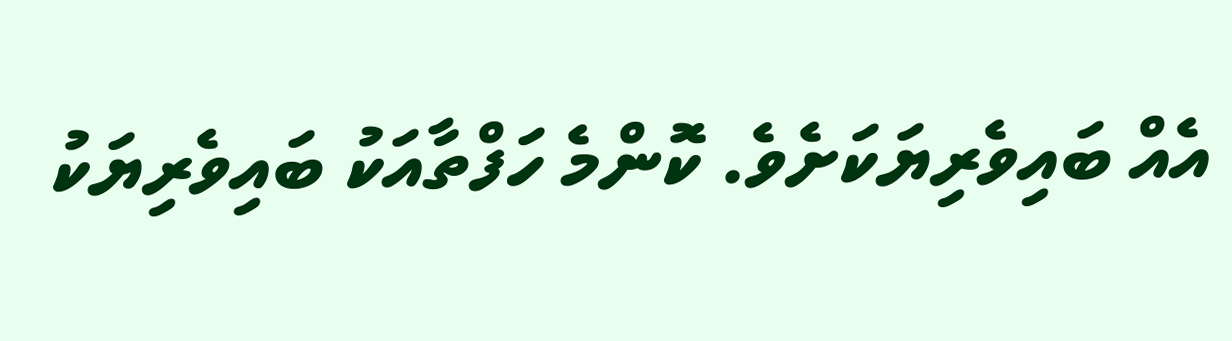އެއް ބައިވެރިޔަކަށެވެ. ކޮންމެ ހަފްތާއަކު ބައިވެރިޔަކު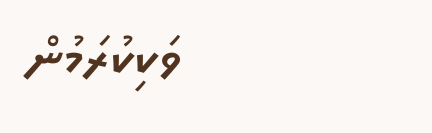ވަކިކުރަމުން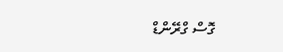ގޮސް ގްރޭންޑް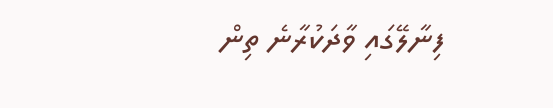ފިނާލޭގައި ވާދަކުރާނެ ތިން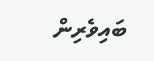ބައިވެރިން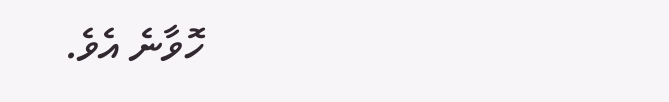ހޮވާނެ އެވެ.